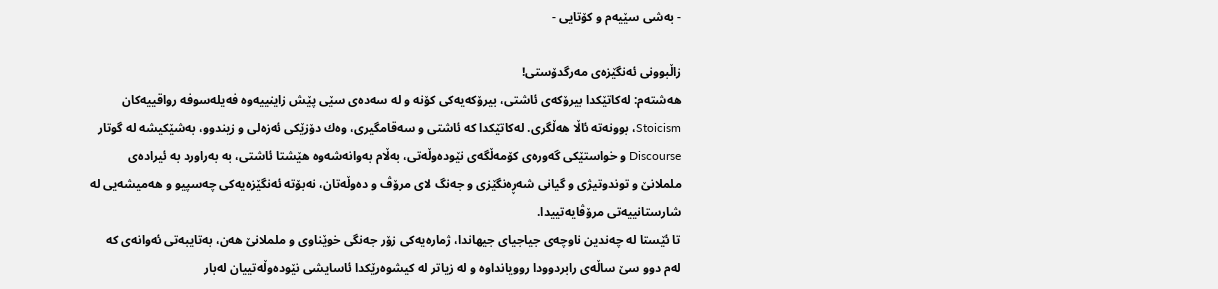- به‌شی سێیه‌م و كۆتایی -

زاڵبوونی ئه‌نگێزه‌ی مه‌رگدۆستی!
هه‌شته‌م: له‌كاتێكدا بیرۆكه‌ی ئاشتی، بیرۆكه‌یه‌كی كۆنه‌ و له‌ سه‌ده‌ی سێی پێش زاینییه‌وه‌ فه‌یله‌سوفه‌ رواقییه‌كان Stoicism، بوونه‌ته‌ ئاڵا هه‌ڵگری. له‌كاتێكدا كه ئاشتی و سه‌قامگیری،‌ وه‌ك دۆزێكی ئه‌زه‌لی و زیندوو، به‌شێكیشه‌ له‌ گوتار Discourse و خواستێكی گه‌وره‌ی كۆمه‌ڵگه‌ی نێوده‌وڵه‌تی، به‌ڵام به‌وانه‌شه‌وه‌‌‌‌ هێشتا ئاشتی، به‌ به‌راورد به‌ ئیراده‌ی ململانێ و توندوتیژی و گیانی شه‌ڕەنگێزی و جه‌نگ لای مرۆڤ و ده‌وڵه‌تان، نه‌بۆته ئه‌نگێزه‌یه‌كی چه‌سپیو و هه‌میشه‌یی له‌ شارستانییه‌تی مرۆڤایه‌تییدا.
تا ئێستا‌ له ‌چه‌ندین ناوچه‌ی جیاجیای جیهاندا، ژماره‌یه‌كی زۆر جه‌نگی خوێناوی و ململانێ هه‌ن، به‌تایبه‌تی ئه‌وانه‌ی كه‌ له‌م دوو سێ ساڵه‌ی رابردوودا روویانداوه‌ و له‌ زیاتر له‌ كیشوه‌رێكدا ئاسایشی نێوده‌وڵه‌تییان له‌بار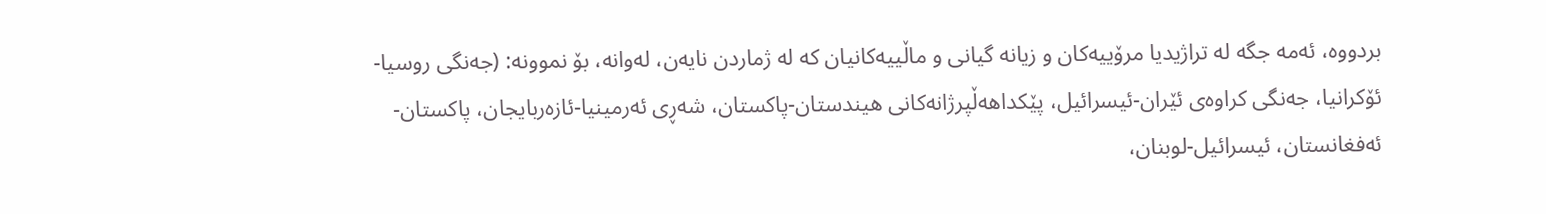بردو‌وه‌،‌ ئه‌مه‌ جگه له تراژیدیا مرۆییه‌كان و‌ زیانه‌ گیانی و‌ ماڵییه‌كانیان كه‌ له‌ ژماردن نایه‌ن، له‌وانه‌، بۆ نموونه‌: (جه‌نگی روسیا-ئۆكرانیا، جه‌نگی كراوه‌ی ئێران-ئیسرائیل، پێكداهه‌ڵپرژانه‌كانی هیندستان-پاكستان، شه‌ڕی ئه‌رمینیا-ئازه‌ربایجان، پاكستان-ئه‌فغانستان، ئیسرائیل-لوبنان،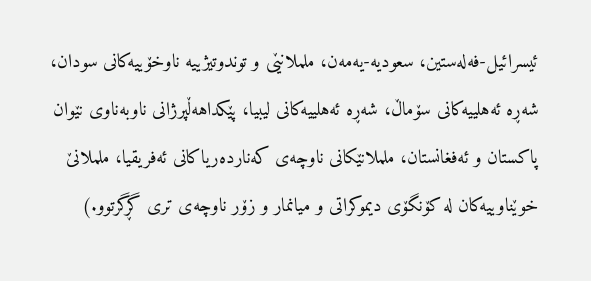ئیسرائیل-فه‌له‌ستین، سعودیه‌-یه‌مه‌ن، ململانێی و توندوتیژییه‌ ناوخۆییه‌كانی سودان، شه‌ڕه‌ ئه‌هلییه‌كانی سۆماڵ، شه‌ڕه‌ ئه‌هلییه‌كانی لیبیا، پێكداهه‌ڵپرژانی ناوبه‌ناوی نێوان پاكستان و ئه‌فغانستان، ململانێكانی ناوچه‌ی كه‌نارده‌ریاكانی ئه‌فریقیا، ململانێ خوێناوییه‌كان له‌ كۆنگۆی دیموكراتی و میانمار و زۆر ناوچه‌ی تری گڕگرتوو.)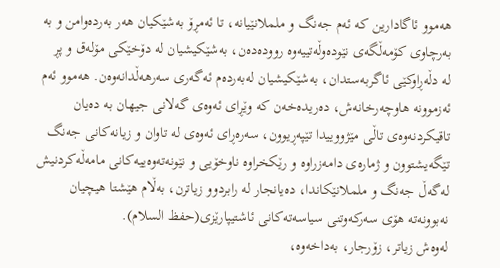هه‌موو ئاگادارین كه‌ ئه‌م جه‌نگ و ململانێیانه‌‌، تا ئه‌مڕۆ به‌شێكیان هه‌ر به‌رده‌وامن و به‌ به‌رچاوی كۆمه‌ڵگه‌ی نێوده‌وڵه‌تییه‌وه‌‌ رووده‌ده‌ن، به‌شێكیشیان له ‌دۆخێكی مۆله‌ق و پڕ له ‌دڵه‌ڕاوكێی ئاگربه‌ستدان، به‌شێكیشیان له‌به‌رده‌م ئه‌گه‌ری سه‌رهه‌ڵدانه‌وه‌ن‌. هه‌موو ئه‌م ئه‌زموونه‌ هاوچه‌رخانه‌ش، ده‌ریده‌خه‌ن كه‌ وێڕای ئه‌وه‌ی گه‌لانی جیهان به‌ ده‌یان تاقیكردنه‌وه‌ی تاڵی مێژووییدا تێپه‌ڕیوون، سه‌ره‌ڕای ئه‌وه‌ی له‌ تاوان و زیانه‌كانی جه‌نگ تێگه‌یشتوون و ژماره‌ی دامه‌زرا‌وه‌ و رێكخراوه‌ ناوخۆیی و نێونه‌ته‌وه‌ییه‌كانی مامه‌ڵه‌كردنیش له‌گه‌ڵ جه‌نگ و ململانێكاندا، ده‌یانجار له‌ رابردوو زیاترن‌، به‌ڵام هێشتا هیچیان نه‌بوونه‌ته‌ هۆی سه‌ركه‌وتنی سیاسه‌ته‌كانی ئاشتیپارێزی(حفظ السلام).
له‌وه‌ش زیاتر، زۆرجار، به‌داخه‌وه‌،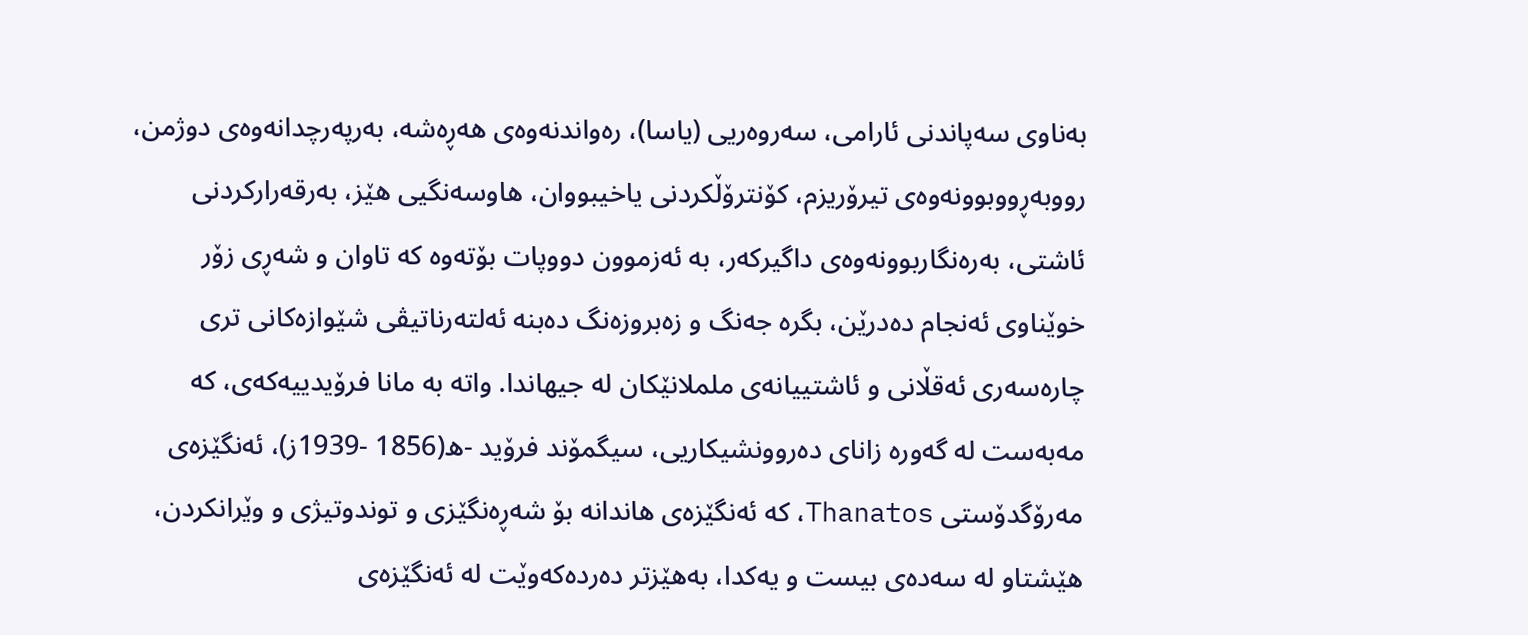به‌ناوی سه‌پاندنی ئارامی، سه‌روه‌ریی (یاسا)، ره‌واندنه‌وه‌ی هه‌ڕه‌شه‌، به‌رپه‌رچدانه‌وه‌ی دوژمن‌، رووبه‌ڕووبوونه‌وه‌ی تیرۆریزم، كۆنترۆڵكردنی یاخیبووان، هاوسه‌نگیی هێز، به‌رقه‌راركردنی ئاشتی، به‌ره‌نگاربوونه‌وه‌ی داگیركه‌ر‌، به‌ ئه‌زموون دووپات بۆته‌وه‌‌ كه‌ تاوان و شه‌ڕی زۆر خوێناوی ئه‌نجام ده‌درێن، بگره‌ جه‌نگ و زه‌بروزه‌نگ ده‌بنه‌ ئه‌لته‌رناتیڤی شێوازه‌كانی تری چاره‌سه‌ری ئه‌قڵانی و ئاشتییانه‌ی ململانێكان له‌ جیهاندا. واته‌ به‌ مانا فرۆیدییه‌كه‌ی، كه مه‌به‌ست له‌ گه‌وره‌ زانای ده‌روونشیكاریی، سیگمۆند فرۆید -ه(1856 -1939ز)، ئه‌نگێزه‌ی مه‌رۆگدۆستی Thanatos، كه‌ ئه‌نگێزه‌ی هاندانه‌ بۆ شه‌ڕەنگێزی و توندوتیژی و وێرانكردن، هێشتاو له‌ سه‌ده‌ی بیست و یه‌كدا، به‌هێزتر ده‌رده‌كه‌وێت‌ له‌ ئه‌نگێزه‌ی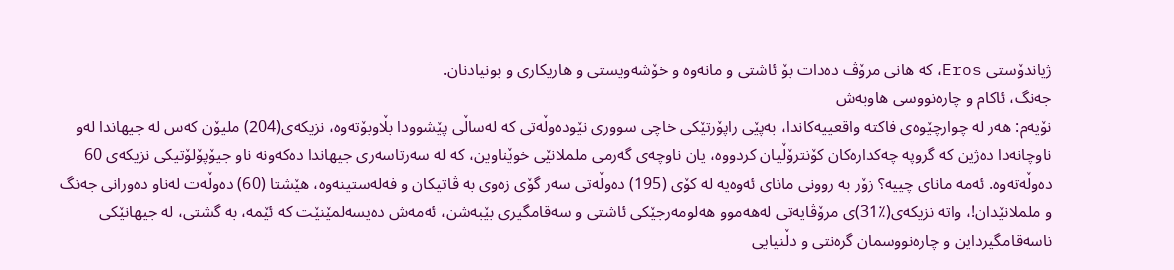ژیاندۆستی Eros، كه‌ هانی مرۆڤ ده‌دات بۆ ئاشتی و مانه‌وه‌ و خۆشه‌ویستی و هاریكاری و بونیادنان.
جه‌نگ، ئاكام و چاره‌نووسی هاوبه‌ش
نۆیه‌م: هه‌ر له ‌چوارچێوه‌ی فاكته‌ واقعییه‌كاندا، به‌پێی راپۆرتێكی خاچی سووری نێوده‌وڵه‌تی كه‌ له‌ساڵی پێشوودا بڵاوبۆته‌وه‌، نزیكه‌ی(204) ملیۆن كه‌س له‌ جیهاندا له‌و ناوچانه‌دا ده‌ژین كه‌ گروپه‌ چه‌كداره‌كان كۆنترۆڵیان كردووه‌، یان ناوچه‌ی گه‌رمی ململانێی خوێناوین، كه له‌‌ سه‌رتاسه‌ری جیهاندا ده‌كه‌ونه ناو جیۆپۆلۆتیكی نزیكه‌ی‌ 60 ده‌وڵه‌ته‌وه‌. ئه‌مه‌ مانای چییه‌؟ زۆر به‌ روونی مانای ئه‌وه‌یه‌ له‌ كۆی (195) ده‌وڵه‌تی سه‌ر گۆی زه‌وی به‌ ڤاتیكان و فه‌له‌ستینه‌وه‌، هێشتا (60) ده‌وڵه‌ت له‌ناو ده‌ورانی جه‌نگ و ململانێدان!، واته‌ نزیكه‌ی(٪31)ی مرۆڤایه‌تی له‌هه‌موو هه‌لومه‌رجێكی ئاشتی و سه‌قامگیری بێبه‌شن، ئه‌مه‌ش ده‌یسه‌لمێنێت كه‌ ئێمه، به‌ گشتی، له‌ جیهانێكی ناسه‌قامگیرداین و چاره‌نووسمان گره‌نتی و دڵنیایی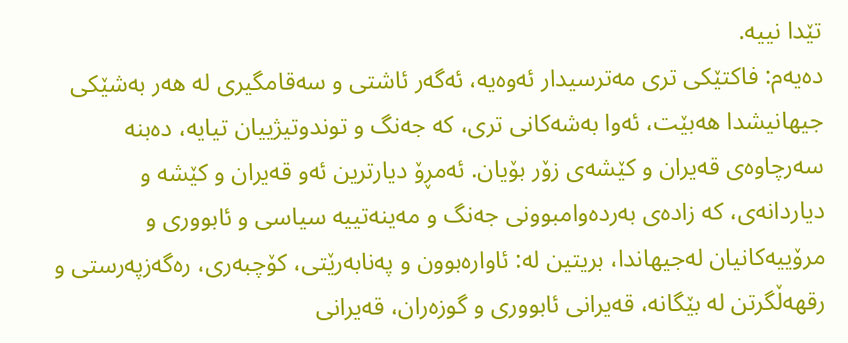تێدا نییه‌.
ده‌یه‌م: فاكتێكی تری مه‌ترسیدار ئه‌وه‌یه‌، ئه‌گه‌ر ئاشتی و سه‌قامگیری له‌ هه‌ر‌ به‌شێكی جیهانیشدا هه‌بێت، ئه‌وا به‌شه‌كانی تری، كه‌ جه‌نگ و توندوتیژییان تیایه‌، ده‌بنه‌ سه‌رچاوه‌ی قه‌یران و كێشه‌ی زۆر‌ بۆیان. ئه‌مڕۆ دیارترین ئه‌و قه‌یران و كێشه‌ و دیاردانه‌ی، كه‌ زاده‌ی به‌رده‌وامبوونی جه‌نگ و مه‌ینه‌تییه‌‌ سیاسی و ئابووری و مرۆییه‌كانیان له‌جیهاندا، بریتین له‌: ئاواره‌بوون و په‌نابه‌رێتی، كۆچبه‌ری، ره‌گه‌زپه‌رستی و رقهه‌ڵگرتن له‌ بێگانه‌، قه‌یرانی ئابووری و گوزه‌ران، قه‌یرانی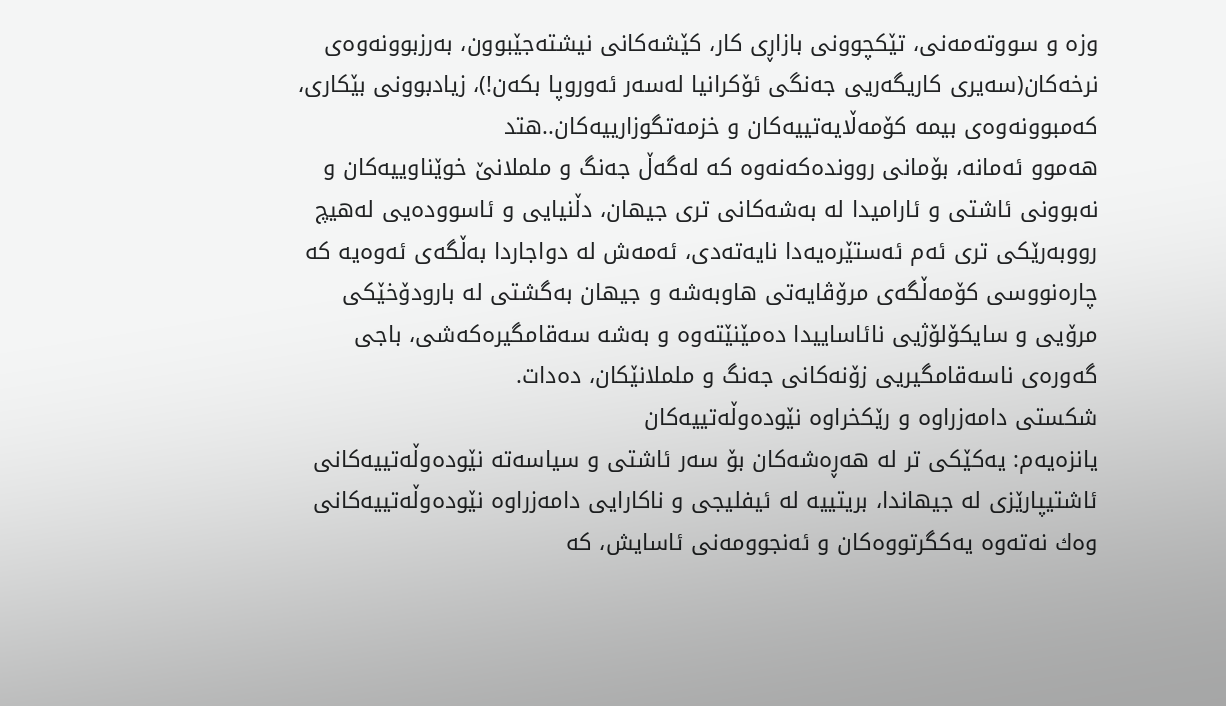وزه ‌و سووته‌مه‌نی، تێكچوونی بازاڕی كار، كێشه‌كانی نیشته‌جێبوون، به‌رزبوونه‌وه‌ی نرخه‌كان(سه‌یری كاریگه‌ریی جه‌نگی ئۆكرانیا له‌سه‌ر ئه‌وروپا بكه‌ن!)، زیادبوونی بێكاری، كه‌مبوونه‌وه‌ی بیمه‌ كۆمه‌ڵایه‌تییه‌كان و خزمه‌تگوزارییه‌كان..هتد
هه‌موو ئه‌مانه‌، بۆمانی روونده‌كه‌نه‌وه‌ كه‌ له‌گه‌ڵ جه‌نگ و ململانێ خوێناوییه‌كان و نه‌بوونی ئاشتی و ئارامیدا له‌ به‌شه‌كانی تری جیهان، دڵنیایی و ئاسووده‌یی له‌هیچ رووبه‌رێكی تری ئه‌م ئه‌ستێره‌یه‌دا نایه‌ته‌دی، ئه‌مه‌ش له ‌دواجاردا به‌ڵگه‌ی ئه‌وه‌یه‌ كه چاره‌نووسی‌ كۆمه‌ڵگه‌ی مرۆڤایه‌تی هاوبه‌شه ‌و جیهان به‌گشتی له ‌بارودۆخێكی مرۆیی و سایكۆلۆژیی نائاساییدا ده‌مێنێته‌وه‌ و به‌شه‌ سه‌قامگیره‌كه‌شی، باجی گه‌وره‌ی ناسه‌قامگیریی زۆنه‌كانی جه‌نگ و ململانێكان، ده‌دات.
شكستی دامه‌زراوه‌ و رێكخراوه‌ نێوده‌وڵه‌تییه‌كان
یانزه‌یه‌م: یه‌كێكی تر له‌ هه‌ڕه‌شه‌كان بۆ ‌سه‌ر ئاشتی و سیاسه‌ته‌ نێوده‌وڵه‌تییه‌كانی ئاشتیپارێزی له‌ جیهاندا، بریتییه‌ له‌ ئیفلیجی و ناكارایی دامه‌زراوه‌ نێوده‌وڵه‌تییه‌كانی وه‌ك نه‌ته‌وه‌ یه‌كگرتووه‌كان و ئه‌نجوومه‌نی ئاسایش، كه‌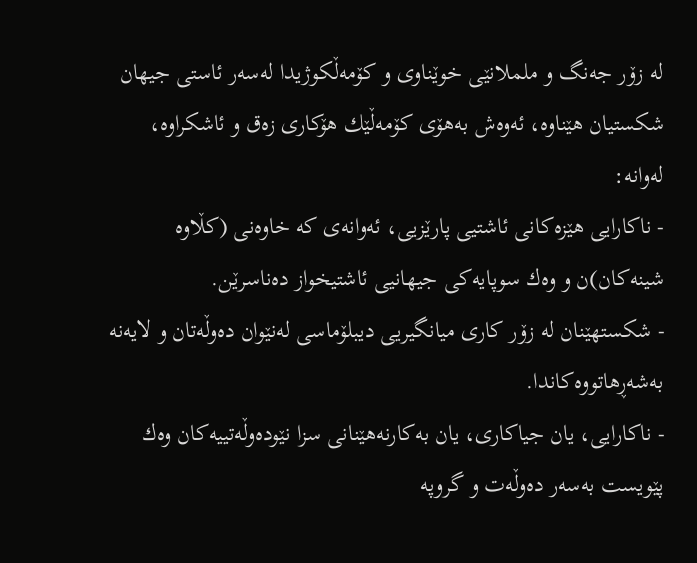له‌ زۆر جه‌نگ و ململانێی خوێناوی و كۆمه‌ڵكوژیدا له‌سه‌ر ئاستی جیهان شكستیان هێناوه‌، ئه‌وه‌ش به‌هۆی كۆمه‌ڵێك هۆكاری زه‌ق و ئاشكراوه‌، له‌وانه‌:
- ناكارایی هێزه‌كانی ئاشتیی پارێزیی، ئه‌وانه‌ی كه‌ خاوه‌نی (كڵاوه‌ شینه‌كان)ن و وه‌ك سوپایه‌كی جیهانیی ئاشتیخواز ده‌ناسرێن.
- شكستهێنان له‌ زۆر كاری میانگیریی‌ دیبلۆماسی له‌نێوان ده‌وڵه‌تان و لایه‌نه‌ به‌شه‌ڕهاتووه‌كاندا.
- ناكارایی، یان جیاكاری، یان به‌كارنه‌هێنانی سزا نێوده‌وڵه‌تییه‌كان وه‌ك پێویست به‌سه‌ر ده‌وڵه‌ت و گروپه‌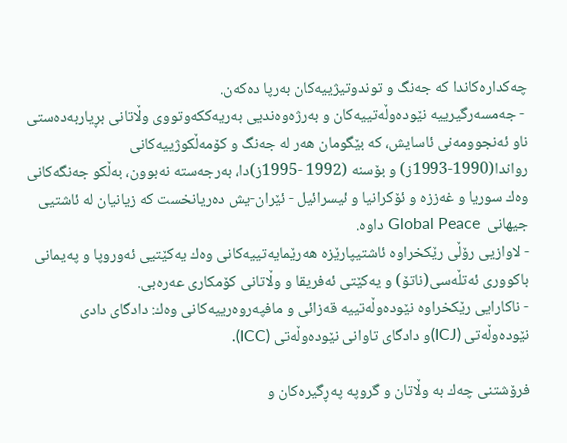چه‌كداره‌كاندا كه‌ جه‌نگ و توندوتیژییه‌كان به‌رپا ده‌كه‌ن.
 - جه‌مسەر‌گیرییه‌ نێوده‌وڵه‌تییه‌كان و به‌رژه‌وه‌ندیی به‌ریه‌ككه‌وتووی وڵاتانی بڕیاربه‌ده‌ستی ناو ئه‌نجوومه‌نی ئاسایش، كه‌ بێگومان هه‌ر له‌ جه‌نگ و كۆمه‌ڵكوژییه‌كانی رواندا(1990-1993ز) و بۆسنه (1992 -1995ز)دا، به‌رجه‌سته‌ نه‌بوون، به‌ڵكو جه‌نگه‌كانی وه‌ك سوریا و غه‌ززه‌ و ئۆكرانیا و ئیسرائیل - ئێران-یش ده‌ریانخست كه‌ زیانیان له‌ ئاشتیی جیهانی  Global Peace داوه‌.
- لاوازیی رۆڵی رێكخراوه‌ ئاشتیپارێزه‌ هه‌رێمایه‌تییه‌كانی وه‌ك یه‌كێتیی ئه‌وروپا و په‌یمانی باكووری ئه‌تڵه‌سی(ناتۆ) و یه‌كێتی ئه‌فریقا و وڵاتانی كۆمكاری عه‌ره‌بی.
- ناكارایی رێكخراوه‌ نێوده‌وڵه‌تییه‌ قه‌زائی و مافپه‌روه‌رییه‌كانی وه‌ك: دادگای دادی نێوده‌وڵه‌تی (ICJ)و دادگای تاوانی نێوده‌وڵه‌تی (ICC).

فرۆشتنی چه‌ك به‌ وڵاتان و گروپه‌ په‌ڕگیره‌كان و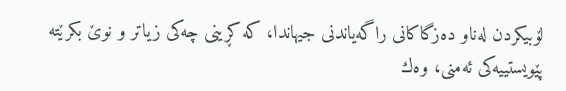لۆبیكردن له‌ناو ده‌زگاكانی راگه‌یاندنی جیهاندا، كه‌ كڕینی چه‌كی زیاتر و نوێ بكرێته‌‌‌ پێویستییه‌كی ئه‌منی، وه‌ك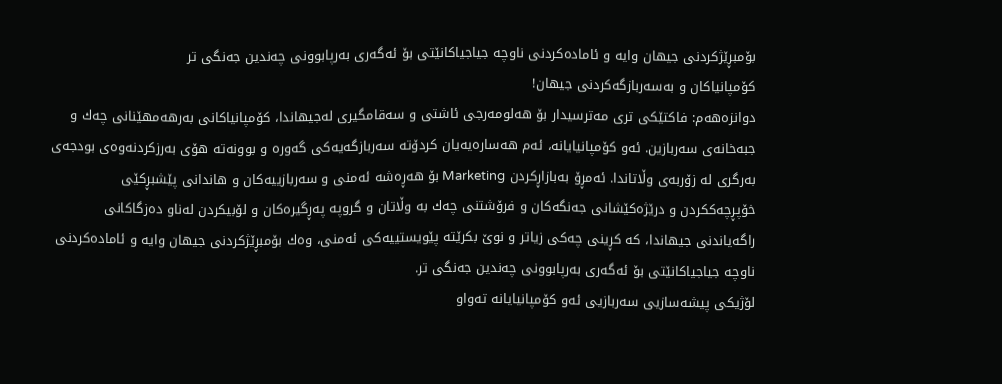بۆمبڕێژكردنی جیهان وایه‌‌ و ئاماده‌كردنی ناوچه‌ جیاجیاكانێتی بۆ ئه‌گه‌ری به‌رپابوونی چه‌ندین جه‌نگی تر
كۆمپانیاكان و به‌سه‌ربازگه‌كردنی جیهان!
دوانزه‌هه‌م: فاكتێكی تری مه‌ترسیدار بۆ هه‌لومه‌رجی ئاشتی و سه‌قامگیری له‌جیهاندا، كۆمپانیاكانی به‌رهه‌مهێنانی چه‌ك و جبه‌خانه‌ی سه‌ربازین. ئه‌و كۆمپانیایانه،‌ ئه‌م هه‌ساره‌یه‌یان كردۆته‌ سه‌ربازگه‌یه‌كی گه‌وره‌ و بوونه‌ته‌ هۆی به‌رزكردنه‌وه‌ی بودجه‌ی به‌رگری له زۆربه‌ی‌ وڵاتاندا. ئه‌مڕۆ به‌بازاڕكردن Marketing بۆ هه‌ڕه‌شه‌‌ ئه‌منی و سه‌ربازییه‌كان و هاندانی پێشبڕكێی خۆپڕچه‌ككردن و درێژه‌كێشانی جه‌نگه‌كان و فرۆشتنی چه‌ك به‌ وڵاتان و گروپه‌ په‌ڕگیره‌كان و لۆبیكردن له‌ناو ده‌زگاكانی راگه‌یاندنی جیهاندا، كه‌ كڕینی چه‌كی زیاتر و نوێ بكرێته‌‌‌ پێویستییه‌كی ئه‌منی، وه‌ك بۆمبڕێژكردنی جیهان وایه‌‌ و ئاماده‌كردنی ناوچه‌ جیاجیاكانێتی بۆ ئه‌گه‌ری به‌رپابوونی چه‌ندین جه‌نگی تر.
لۆژیكی پیشه‌سازیی سه‌ربازیی ئه‌و كۆمپانیایانه‌ ته‌واو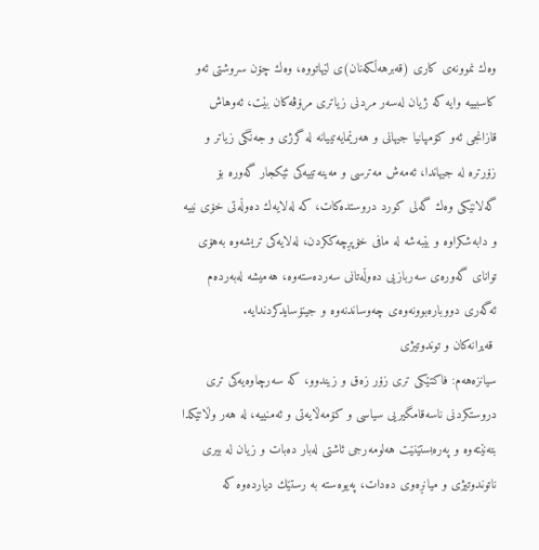وه‌ك نموونه‌ی كاری (قه‌برهه‌ڵكه‌نان)ی لێهاتووه‌، وه‌ك چۆن سروشتی ئه‌و كاسبییه‌ وایه‌ كه‌ ژیان له‌سه‌ر مردنی زیاتری مرۆڤه‌كان بێت‌، ئه‌وهاش قازانجی ئه‌و كۆمپانیا جیهانی و هه‌رێمایه‌تییانه‌ له‌ گرژی و جه‌نگی زیاتر و زۆرتره‌ له‌ جیهاندا، ئه‌مه‌ش مه‌ترسی و مه‌ینه‌تییه‌كی ئێكجار گه‌وره‌ بۆ‌ گه‌لانێكی وه‌ك گه‌لی كورد دروستده‌كات، كه‌ له‌لایه‌ك ده‌وڵه‌تی خۆی نییه‌ و دابه‌شكراوه‌ و بێبه‌شه‌ له‌ مافی خۆپڕچه‌ككردن، له‌لایه‌كی تریشه‌وه‌ به‌هۆی توانای گه‌وره‌ی سه‌ربازیی ده‌وڵه‌تانی سه‌رده‌سته‌وه‌، هه‌میشه‌ له‌به‌رده‌م ئه‌گه‌ری دووباره‌بوونه‌وه‌ی چه‌وساندنه‌وه‌ و جینۆسایدكردندایه‌.
 قه‌یرانه‌كان و توندوتیژی
سیانزه‌هەم‌: فاكتێكی تری زۆر زه‌ق و زیندوو، كه‌ سه‌رچاوه‌یه‌كی تری دروستكردنی ناسه‌قامگیریی سیاسی و كۆمه‌ڵایه‌تی و ئه‌منییه‌، له‌ هه‌ر وڵاتێكدا بته‌نێته‌وه ‌و په‌ره‌بستێنێت هه‌لومه‌رجی ئاشتی له‌بار ده‌بات و زیان له‌ بیری ناتوندوتیژی و میانڕه‌وی ده‌دات، په‌یوه‌سته‌ به‌ رستێك دیارده‌وه‌ كه‌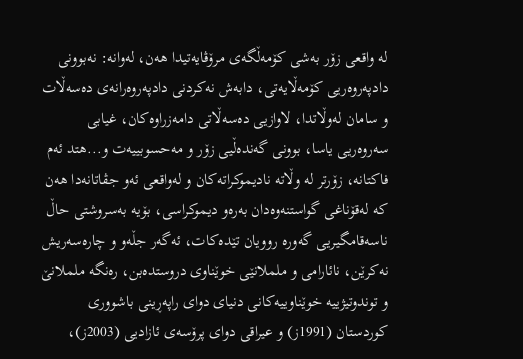له‌ واقعی زۆر به‌شی كۆمه‌ڵگه‌ی مرۆڤایه‌تیدا هه‌ن‌، له‌وانه: نه‌‌بوونی دادپه‌روه‌ریی كۆمه‌ڵایه‌تی، دابه‌ش نه‌كردنی دادپه‌روه‌رانه‌ی ده‌سه‌ڵات و سامان‌ له‌وڵاتدا، لاوازیی ده‌سه‌ڵاتی دامه‌زراوه‌كان، غیابی سه‌روه‌ریی یاسا، بوونی گه‌نده‌ڵیی زۆر و مه‌حسوبییه‌ت و...هتد ئه‌م فاكتانه‌، زۆرتر له‌ وڵاته‌ نادیموكراته‌كان و له‌واقعی ئه‌و جڤاتا‌نه‌دا هه‌ن‌ كه‌ له‌قۆناغی گواستنه‌وه‌دا‌ن به‌ره‌و دیموكراسی، بۆیه‌ به‌سروشتی حاڵ ناسه‌قامگیریی گه‌وره‌ روویان تێده‌كات، ئه‌گه‌ر جڵه‌و و چاره‌سه‌ریش نه‌كرێن، نائارامی و ململانێی خوێناوی دروستده‌بن، ره‌نگه‌ ململانێ و توندوتیژییه‌ خوێناوییه‌كانی دنیای دوای راپه‌ڕینی باشووری كوردستان (1991ز) و عیراقی دوای پرۆسه‌ی ئازادیی (2003ز)،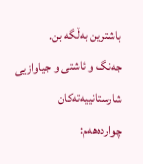باشترین به‌ڵگه‌ بن.
جه‌نگ و ئاشتی و جیاوازیی شارستانییه‌ته‌كان
چوارده‌هه‌م: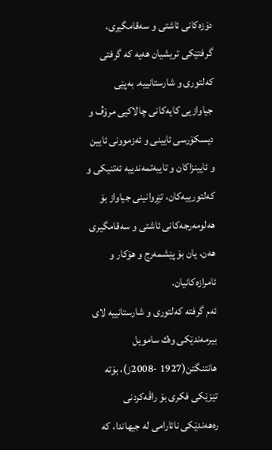دۆزه‌كانی ئاشتی و سه‌قامگیری، گرفتێكی تریشیان هه‌یه‌ كه‌ گرفتی كەلتوری و شارستانییه‌‌. به‌پێی جیاوازیی كایه‌كانی چالاكیی مرۆڤ و دیسكۆرسی ئایینی و ئه‌زموونی ئایین و ئایینزاكان و تایبه‌تمه‌ندییه‌ ئه‌تنیكی و كەلتورییه‌كان، تێڕوانینی جیاواز بۆ هه‌لو‌مه‌رجه‌كانی ئاشتی و سه‌قامگیری هه‌ن، یان بۆ پێشمه‌رج و هۆكار و ئامرازه‌كانیان.
ئه‌م گرفته‌ كه‌لتوری و شارستانییه‌‌ لای بیرمه‌ندێكی وه‌ك سامویل هانتنگتن(1927 -2008ز)، بۆته‌ تێزێكی فكری بۆ راڤه‌كردنی ره‌هه‌ندێكی نائارامی له‌ جیهاندا، كه‌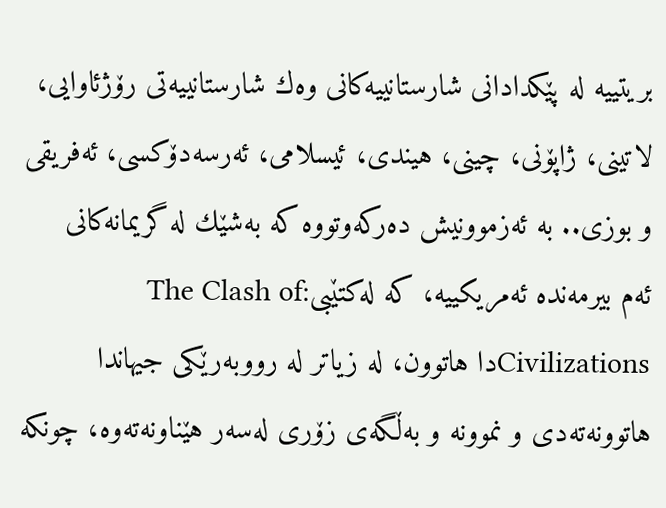بریتییه‌ له‌ پێكدادانی شارستانییه‌كانی وه‌ك شارستانییه‌تی رۆژئاوایی، لاتینی، ژاپۆنی، چینی، هیندی، ئیسلامی، ئه‌رسه‌دۆكسی، ئه‌فریقی و بوزی.. به‌ ئه‌زموونیش‌ ده‌ركه‌وتووه‌ كه‌ به‌شێك له‌ گریمانه‌كانی ئه‌م بیرمه‌نده‌ ئه‌مریكییه‌، كه‌ له‌كتێبی:The Clash of Civilizationsدا هاتوون، له‌ زیاتر له‌ رووبه‌رێكی جیهاندا هاتوونه‌ته‌دی و نموونه‌ و به‌ڵگه‌ی زۆری له‌سه‌ر هێناونه‌ته‌وه‌، چونكه‌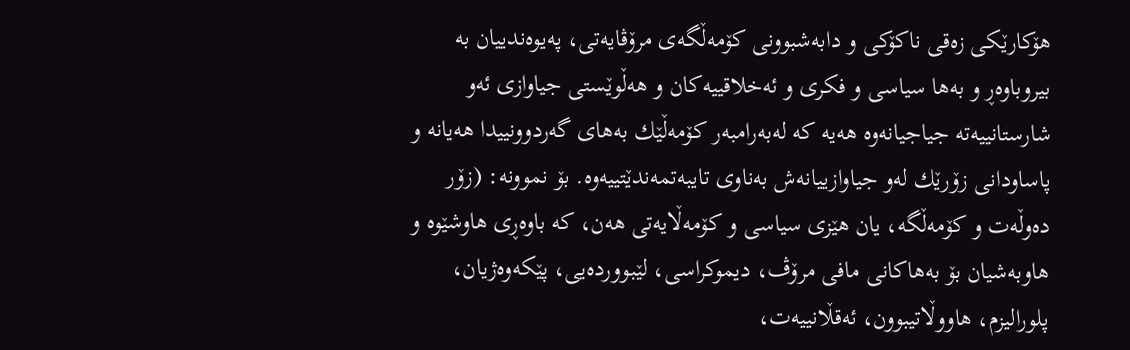هۆكارێكی زه‌قی ناكۆكی و دابه‌شبوونی كۆمه‌ڵگه‌ی مرۆڤایه‌تی، په‌یوه‌ندییان به‌ بیروباوه‌ڕ و به‌ها سیاسی و فكری و ئه‌خلاقییه‌كان و هه‌ڵوێستی جیاوازی ئه‌و شارستانییه‌ته‌ جیاجیانه‌وه‌‌‌‌ هه‌یه‌ كه‌ له‌به‌رامبه‌ر كۆمه‌ڵێك به‌های گه‌ردوونییدا هه‌یانه‌ و پاساودانی زۆرێك له‌و جیاوازییانه‌ش ‌به‌ناوی تایبه‌تمه‌ندێتییه‌وه‌. بۆ نموونه‌: (زۆر ده‌وڵه‌ت و كۆمه‌ڵگه‌، یان هێزی سیاسی و كۆمه‌ڵایه‌تی هه‌ن، كه‌ باوه‌ڕی هاوشێوه‌ و هاوبه‌شیان بۆ‌ به‌هاكانی مافی مرۆڤ، دیموكراسی، لێبوورده‌یی، پێكه‌وه‌ژیان، پلورالیزم، هاووڵاتیبوون، ئه‌قڵانییه‌ت،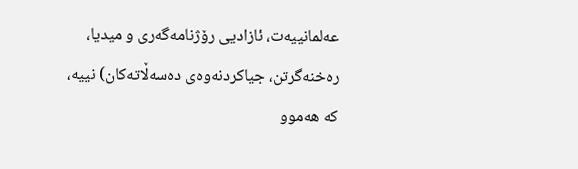عه‌لمانییه‌ت، ئازادیی رۆژنامه‌گه‌ری و میدیا، ره‌خنه‌گرتن، جیاكردنه‌وه‌ی ده‌سه‌ڵاته‌كان) نییه،‌ كه‌ هه‌موو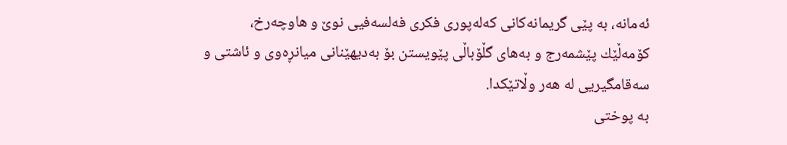ئه‌مانه، به‌ پێی گریمانه‌كانی كه‌له‌پوری فكری فه‌لسه‌فیی نوێ و هاوچه‌رخ، كۆمه‌ڵێك پێشمه‌رج و به‌های گڵۆباڵی پێویستن بۆ به‌دیهێنانی میانڕه‌وی و ئاشتی و سه‌قامگیریی له هه‌ر‌ وڵاتێكدا.
به‌ پوختی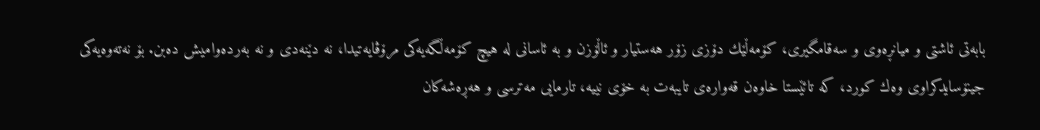بابه‌تی ئاشتی و میانڕه‌وی و سه‌قامگیری، كۆمه‌ڵێك دۆزی زۆر هه‌ستیار و ئاڵۆزن‌ و به‌ ئاسانی له‌ هیچ كۆمه‌ڵگه‌یه‌كی مرۆڤایه‌تیدا، نه‌ دێنه‌دی و نه‌ به‌رده‌وامیش ده‌بن. بۆ نه‌ته‌وه‌یه‌كی جینۆسایدكراوی وه‌ك كورد، كه‌ تائێستا خاوه‌ن قه‌واره‌ی تایبه‌ت به‌ خۆی نییه‌، تارمایی مه‌ترسی و هه‌ڕه‌شه‌كان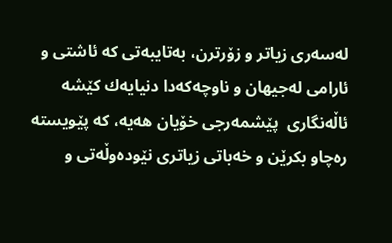له‌سه‌ری زیاتر و زۆرترن، به‌تایبه‌تی كه‌ ئاشتی و ئارامی له‌جیهان و ناوچه‌كه‌دا دنیایه‌ك كێشه‌ ئاڵه‌نگاری  پێشمه‌رجی خۆیان هه‌یه‌، كه‌ پێویسته‌ ره‌چاو بكرێن و خه‌باتی زیاتری نێوده‌وڵه‌تی و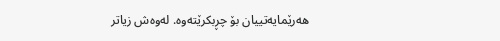هه‌رێمایه‌تییان بۆ چڕبكرێته‌وه‌. له‌وه‌ش زیاتر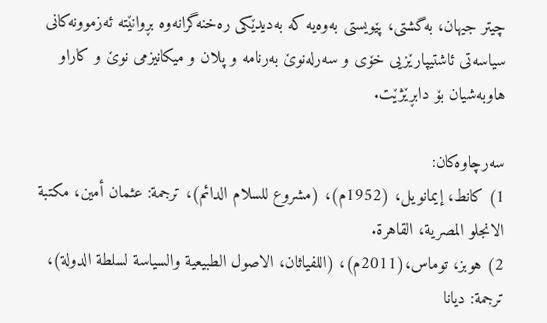چیتر جیهان، به‌گشتی، پێویستی به‌وه‌یه‌ كه‌ به‌دیدێكی ره‌خنه‌گرانه‌وه‌ بڕوانێته‌ ئه‌زموونه‌كانی سیاسه‌تی ئاشتیپارێزیی خۆی و سه‌رله‌نوێ به‌رنامه‌ و پلان و میكانیزمی نوێ و كاراو هاوبه‌شیان بۆ دابڕێژێت.

سه‌رچاوه‌كان:
1) كانط، إیمانویل، (1952م)، (مشروع للسلام الدائم)، ترجمة‌: عثمان أمین، مكتبة‌ الا‌نجلو المصریة‌، القاهرة‌.
2) هوبز، توماس،(2011م)، (اللفیاثان، الا‌صول الطبیعیة‌ والسیاسة‌ لسلطة الدولة‌)، ترجمة‌: دیانا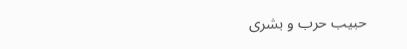حبیب حرب و بشری‌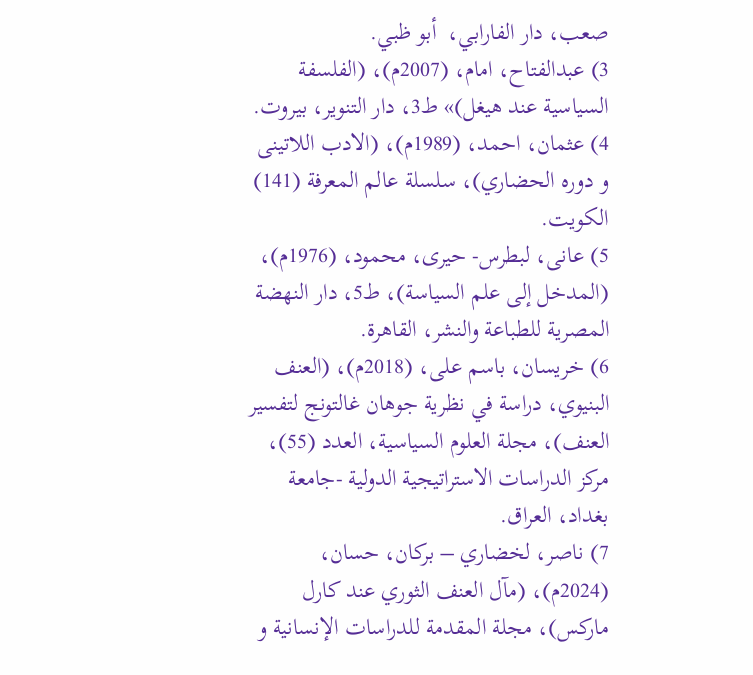صعب، دار الفارابي،  أبو ظبي.
3) عبدالفتاح، امام، (2007م)، (الفلسفة‌ السیاسیة‌‌ عند هیغل)» ط3، دار التنویر، بیروت.
4) عثمان، احمد، (1989م)، (الا‌دب اللاتینی و دوره الحضاري)، سلسلة‌ عالم المعرفة‌ (141) الكویت.
5) عانی، لبطرس- حیری، محمود، (1976م)، (المدخل إلی‌ علم السیاسة‌)، ط5، دار النهضة‌ المصریة‌ للطباعة‌ والنشر، القاهرة.
6) خریسان، باسم علی، (2018م)، (العنف البنیوي، دراسة في نظریة‌ جوهان غالتونج لتفسیر العنف)، مجلة‌ العلوم السیاسیة‌، العدد (55)، مركز الدراسات الا‌ستراتیجیة‌ الدولیة‌ -جامعة‌ بغداد، العراق.
7) ناصر، لخضاري – بركان، حسان، (2024م)، (مآ‌ل العنف الثوري عند كارل ماركس)، مجلة‌ المقدمة‌ للدراسات الإنسانیة‌ و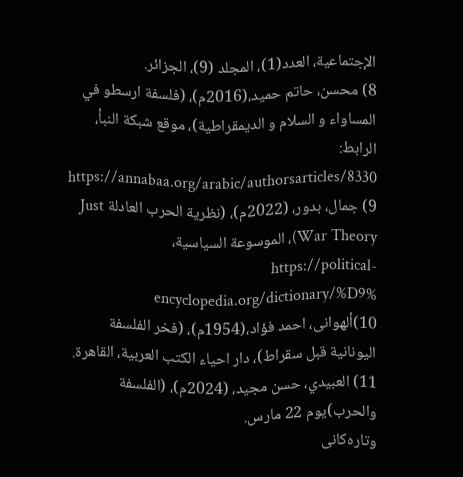الإجتماعیة‌، العدد(1)، المجلد (9)، الجزائر.
8) محسن، حاتم حمید،(2016م)، (فلسفة‌‌ ارسطو في المساواء و السلام و الدیمقراطیة‌)، موقع شبكة‌ النبأ، الرابط: https://annabaa.org/arabic/authorsarticles/8330
9) جمال، بدور، (2022م)، (نظریة‌ الحرب العادلة‌ Just War Theory)، الموسوعة السیاسیة‌، https://political-encyclopedia.org/dictionary/%D9%
10)ألهوانی، احمد فؤاد،(1954م)، (فخر الفلسفة‌ الیونانیة‌ قبل سقراط)، دار احیا‌ء الكتب العربیة‌، القاهرة‌.
11) العبیدي، حسن مجید، (2024م)، (الفلسفة‌ والحرب)یوم 22 مارس.
وتارەکانی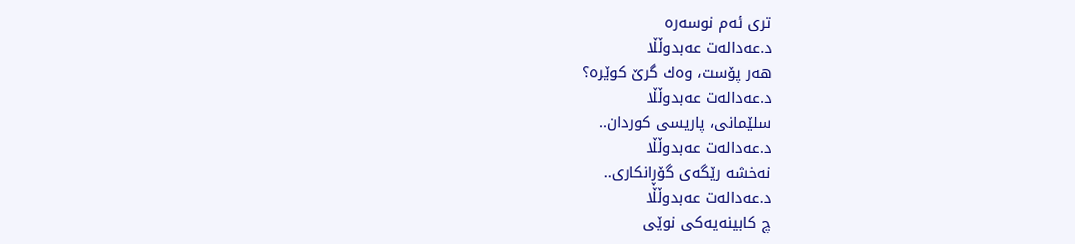تری ئەم نوسەرە
د.عەدالەت عەبدوڵڵا
هه‌ر پۆست، وه‌ك گرێ كوێره؟
د.عەدالەت عەبدوڵڵا
سلێمانی، پاریسی كوردان..
د.عەدالەت عەبدوڵڵا
نەخشە رێگەی گۆڕانكاری..
د.عەدالەت عەبدوڵڵا
چ كابینەیەكی نوێی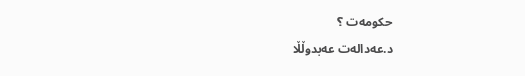حكومەت ؟
د.عەدالەت عەبدوڵڵا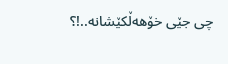چی جێی خۆهەڵكێشانە..!؟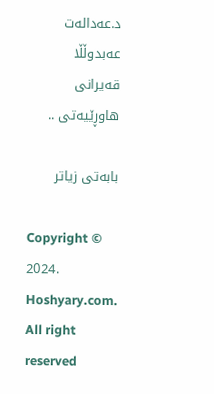د.عەدالەت عەبدوڵڵا
قەیرانی هاوڕێیەتی ..

بابەتی زیاتر

Copyright © 2024. Hoshyary.com. All right reserved